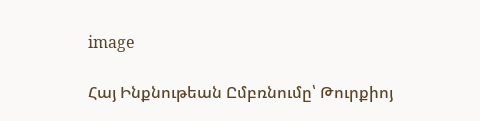image

Հայ Ինքնութեան Ըմբռնումը՝ Թուրքիոյ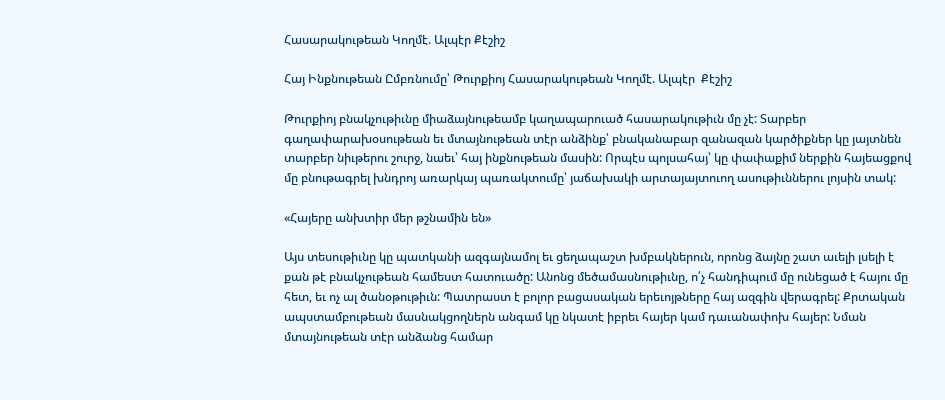Հասարակութեան Կողմէ. Ալպէր Քէշիշ

Հայ Ինքնութեան Ըմբռնումը՝ Թուրքիոյ Հասարակութեան Կողմէ. Ալպէր  Քէշիշ

Թուրքիոյ բնակչութիւնը միաձայնութեամբ կաղապարուած հասարակութիւն մը չէ: Տարբեր գաղափարախօսութեան եւ մտայնութեան տէր անձինք՝ բնականաբար զանազան կարծիքներ կը յայտնեն տարբեր նիւթերու շուրջ, նաեւ՝ հայ ինքնութեան մասին: Որպէս պոլսահայ՝ կը փափաքիմ ներքին հայեացքով մը բնութագրել խնդրոյ առարկայ պառակտումը՝ յաճախակի արտայայտուող ասութիւններու լոյսին տակ:

«Հայերը անխտիր մեր թշնամին են»

Այս տեսութիւնը կը պատկանի ազգայնամոլ եւ ցեղապաշտ խմբակներուն, որոնց ձայնը շատ աւելի լսելի է քան թէ բնակչութեան համեստ հատուածը: Անոնց մեծամասնութիւնը, ո՛չ հանդիպում մը ունեցած է հայու մը հետ, եւ ոչ ալ ծանօթութիւն: Պատրաստ է բոլոր բացասական երեւոյթները հայ ազգին վերագրել: Քրտական ապստամբութեան մասնակցողներն անգամ կը նկատէ իբրեւ հայեր կամ դաւանափոխ հայեր: Նման մտայնութեան տէր անձանց համար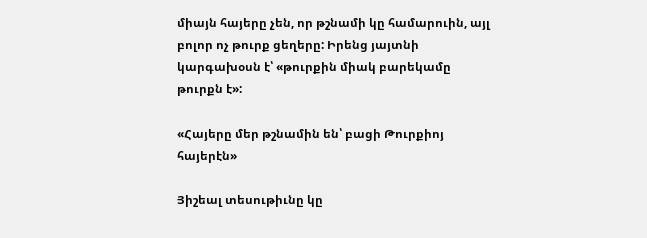միայն հայերը չեն, որ թշնամի կը համարուին, այլ բոլոր ոչ թուրք ցեղերը: Իրենց յայտնի կարգախօսն է՝ «թուրքին միակ բարեկամը թուրքն է»:

«Հայերը մեր թշնամին են՝ բացի Թուրքիոյ հայերէն»

Յիշեալ տեսութիւնը կը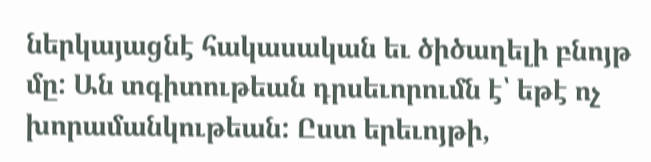ներկայացնէ հակասական եւ ծիծաղելի բնոյթ մը: Ան տգիտութեան դրսեւորումն է՝ եթէ ոչ խորամանկութեան: Ըստ երեւոյթի,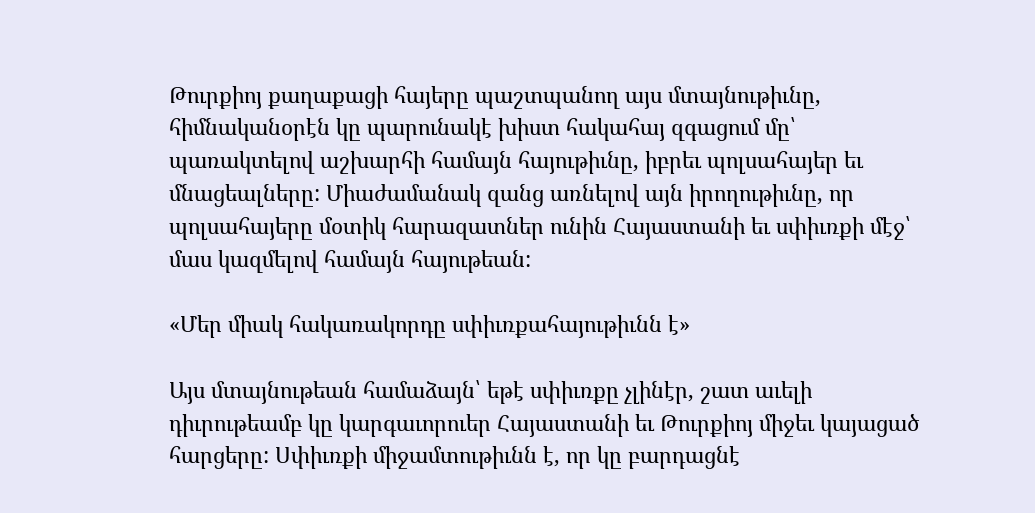Թուրքիոյ քաղաքացի հայերը պաշտպանող այս մտայնութիւնը, հիմնականօրէն կը պարունակէ խիստ հակահայ զգացում մը՝ պառակտելով աշխարհի համայն հայութիւնը, իբրեւ պոլսահայեր եւ մնացեալները: Միաժամանակ զանց առնելով այն իրողութիւնը, որ պոլսահայերը մօտիկ հարազատներ ունին Հայաստանի եւ սփիւռքի մէջ՝ մաս կազմելով համայն հայութեան:

«Մեր միակ հակառակորդը սփիւռքահայութիւնն է»

Այս մտայնութեան համաձայն՝ եթէ սփիւռքը չլինէր, շատ աւելի դիւրութեամբ կը կարգաւորուեր Հայաստանի եւ Թուրքիոյ միջեւ կայացած հարցերը: Սփիւռքի միջամտութիւնն է, որ կը բարդացնէ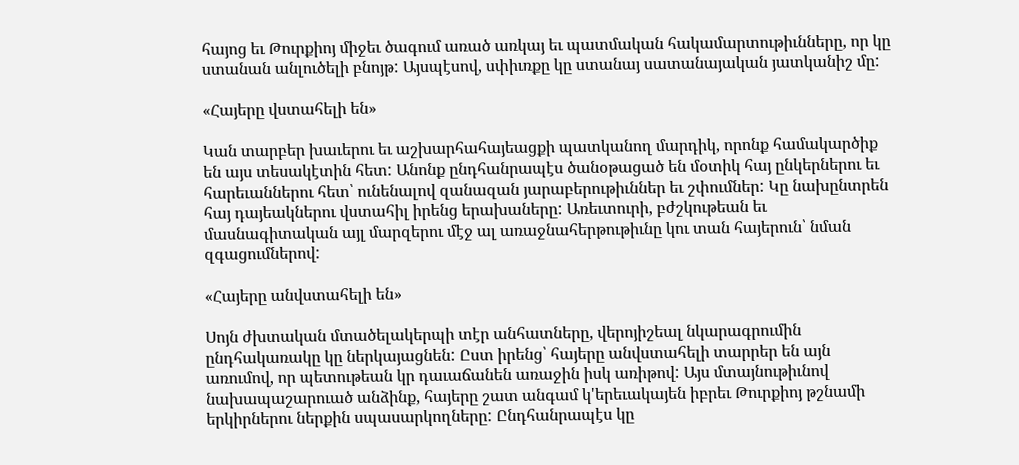հայոց եւ Թուրքիոյ միջեւ ծագում առած առկայ եւ պատմական հակամարտութիւնները, որ կը ստանան անլուծելի բնոյթ: Այսպէսով, սփիւռքը կը ստանայ սատանայական յատկանիշ մը:

«Հայերը վստահելի են»

Կան տարբեր խաւերու եւ աշխարհահայեացքի պատկանող մարդիկ, որոնք համակարծիք են այս տեսակէտին հետ: Անոնք ընդհանրապէս ծանօթացած են մօտիկ հայ ընկերներու եւ հարեւաններու հետ՝ ունենալով զանազան յարաբերութիւններ եւ շփումներ: Կը նախընտրեն հայ դայեակներու վստահիլ իրենց երախաները: Առեւտուրի, բժշկութեան եւ մասնագիտական այլ մարզերու մէջ ալ առաջնահերթութիւնը կու տան հայերուն՝ նման զգացումներով:

«Հայերը անվստահելի են»

Սոյն ժխտական մտածելակերպի տէր անհատները, վերոյիշեալ նկարագրումին ընդհակառակը կը ներկայացնեն: Ըստ իրենց՝ հայերը անվստահելի տարրեր են այն առումով, որ պետութեան կր դաւաճանեն առաջին իսկ առիթով: Այս մտայնութիւնով նախապաշարուած անձինք, հայերը շատ անգամ կ'երեւակայեն իբրեւ Թուրքիոյ թշնամի երկիրներու ներքին սպասարկողները: Ընդհանրապէս կը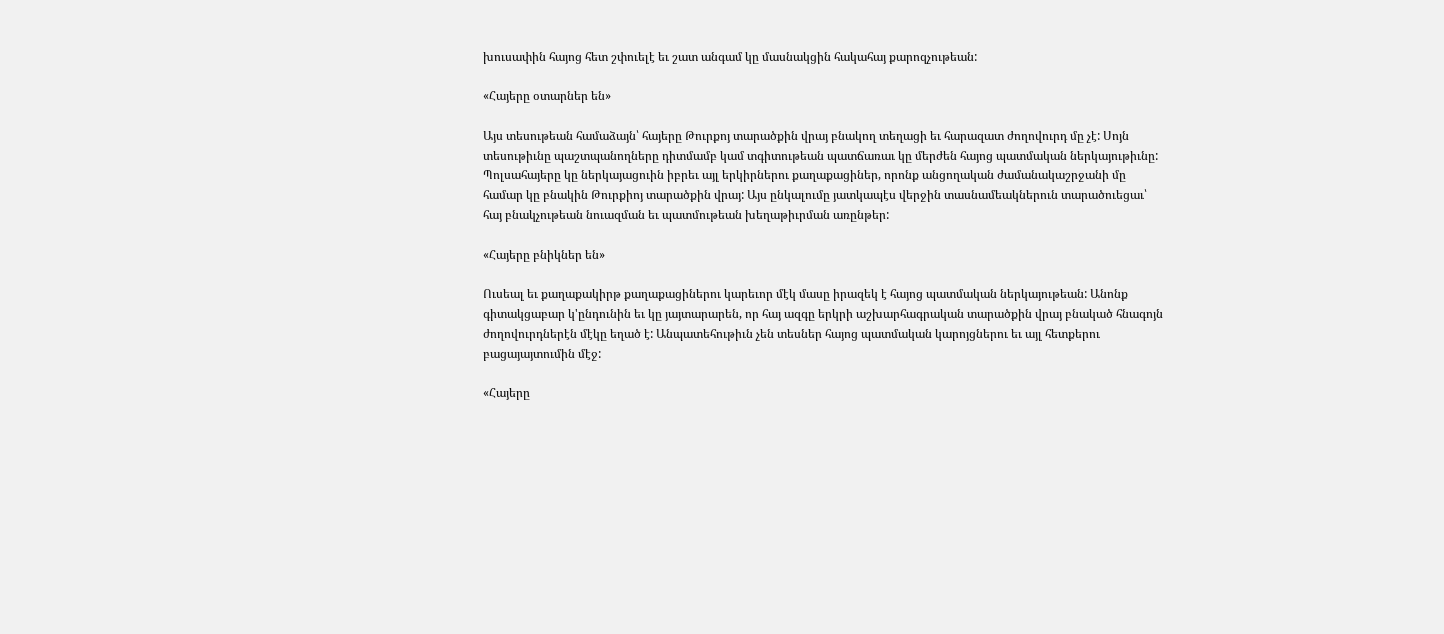խուսափին հայոց հետ շփուելէ եւ շատ անգամ կը մասնակցին հակահայ քարոզչութեան:

«Հայերը օտարներ են»

Այս տեսութեան համաձայն՝ հայերը Թուրքոյ տարածքին վրայ բնակող տեղացի եւ հարազատ ժողովուրդ մը չէ: Սոյն տեսութիւնը պաշտպանողները դիտմամբ կամ տգիտութեան պատճառաւ կը մերժեն հայոց պատմական ներկայութիւնը: Պոլսահայերը կը ներկայացուին իբրեւ այլ երկիրներու քաղաքացիներ, որոնք անցողական ժամանակաշրջանի մը համար կը բնակին Թուրքիոյ տարածքին վրայ: Այս ընկալումը յատկապէս վերջին տասնամեակներուն տարածուեցաւ՝ հայ բնակչութեան նուազման եւ պատմութեան խեղաթիւրման առընթեր:

«Հայերը բնիկներ են»

Ուսեալ եւ քաղաքակիրթ քաղաքացիներու կարեւոր մէկ մասը իրազեկ է հայոց պատմական ներկայութեան: Անոնք գիտակցաբար կ'ընդունին եւ կը յայտարարեն, որ հայ ազգը երկրի աշխարհագրական տարածքին վրայ բնակած հնագոյն ժողովուրդներէն մէկը եղած է: Անպատեհութիւն չեն տեսներ հայոց պատմական կարոյցներու եւ այլ հետքերու բացայայտումին մէջ:

«Հայերը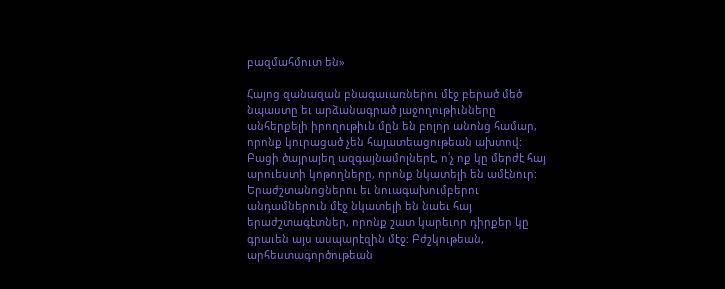բազմահմուտ են»

Հայոց զանազան բնագաւառներու մէջ բերած մեծ նպաստը եւ արձանագրած յաջողութիւնները անհերքելի իրողութիւն մըն են բոլոր անոնց համար, որոնք կուրացած չեն հայատեացութեան ախտով: Բացի ծայրայեղ ազգայնամոլներէ, ո՛չ ոք կը մերժէ հայ արուեստի կոթողները, որոնք նկատելի են ամէնուր: Երաժշտանոցներու եւ նուագախումբերու անդամներուն մէջ նկատելի են նաեւ հայ երաժշտագէտներ, որոնք շատ կարեւոր դիրքեր կը գրաւեն այս ասպարէզին մէջ: Բժշկութեան, արհեստագործութեան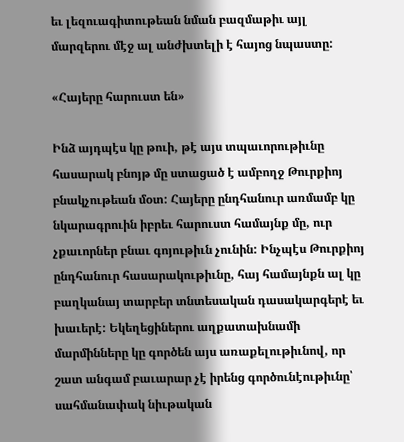եւ լեզուագիտութեան նման բազմաթիւ այլ մարզերու մէջ ալ անժխտելի է հայոց նպաստը:

«Հայերը հարուստ են»

Ինձ այդպէս կը թուի, թէ այս տպաւորութիւնը հասարակ բնոյթ մը ստացած է ամբողջ Թուրքիոյ բնակչութեան մօտ: Հայերը ընդհանուր առմամբ կը նկարագրուին իբրեւ հարուստ համայնք մը, ուր չքաւորներ բնաւ գոյութիւն չունին: Ինչպէս Թուրքիոյ ընդհանուր հասարակութիւնը, հայ համայնքն ալ կը բաղկանայ տարբեր տնտեսական դասակարգերէ եւ խաւերէ: Եկեղեցիներու աղքատախնամի մարմինները կը գործեն այս առաքելութիւնով, որ շատ անգամ բաւարար չէ իրենց գործունէութիւնը՝ սահմանափակ նիւթական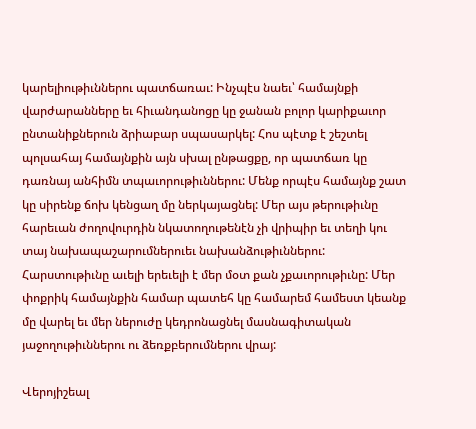կարելիութիւններու պատճառաւ: Ինչպէս նաեւ՝ համայնքի վարժարանները եւ հիւանդանոցը կը ջանան բոլոր կարիքաւոր ընտանիքներուն ձրիաբար սպասարկել: Հոս պէտք է շեշտել պոլսահայ համայնքին այն սխալ ընթացքը, որ պատճառ կը դառնայ անհիմն տպաւորութիւններու: Մենք որպէս համայնք շատ կը սիրենք ճոխ կենցաղ մը ներկայացնել: Մեր այս թերութիւնը հարեւան ժողովուրդին նկատողութենէն չի վրիպիր եւ տեղի կու տայ նախապաշարումներուեւ նախանձութիւններու: Հարստութիւնը աւելի երեւելի է մեր մօտ քան չքաւորութիւնը: Մեր փոքրիկ համայնքին համար պատեհ կը համարեմ համեստ կեանք մը վարել եւ մեր ներուժը կեդրոնացնել մասնագիտական յաջողութիւններու ու ձեռքբերումներու վրայ:

Վերոյիշեալ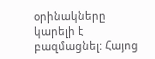օրինակները կարելի է բազմացնել: Հայոց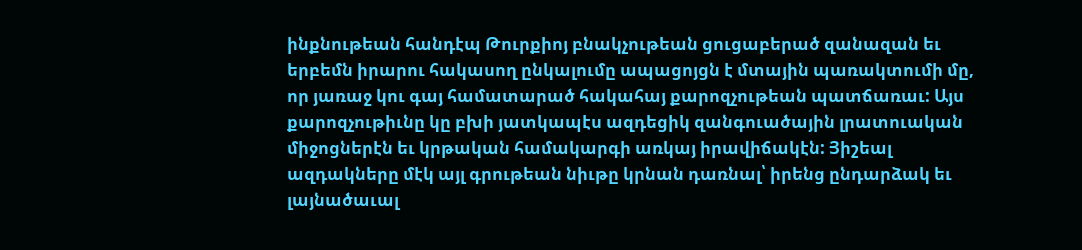ինքնութեան հանդէպ Թուրքիոյ բնակչութեան ցուցաբերած զանազան եւ երբեմն իրարու հակասող ընկալումը ապացոյցն է մտային պառակտումի մը, որ յառաջ կու գայ համատարած հակահայ քարոզչութեան պատճառաւ: Այս քարոզչութիւնը կը բխի յատկապէս ազդեցիկ զանգուածային լրատուական միջոցներէն եւ կրթական համակարգի առկայ իրավիճակէն: Յիշեալ ազդակները մէկ այլ գրութեան նիւթը կրնան դառնալ՝ իրենց ընդարձակ եւ լայնածաւալ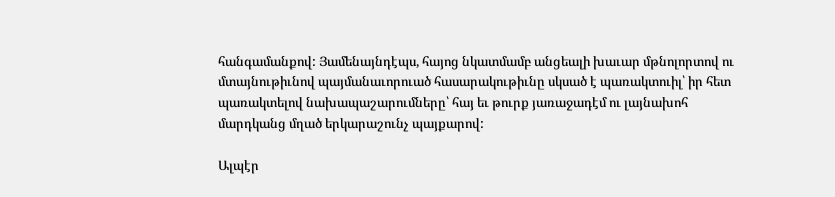հանգամանքով: Յամենայնդէպս, հայոց նկատմամբ անցեալի խաւար մթնոլորտով ու մտայնութիւնով պայմանաւորուած հասարակութիւնը սկսած է պառակտուիլ՝ իր հետ պառակտելով նախապաշարումները՝ հայ եւ թուրք յառաջադէմ ու լայնախոհ մարդկանց մղած երկարաշունչ պայքարով:

Ալպէր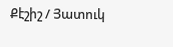Քէշիշ / Յատուկ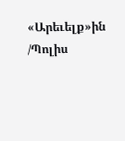«Արեւելք»ին /Պոլիս